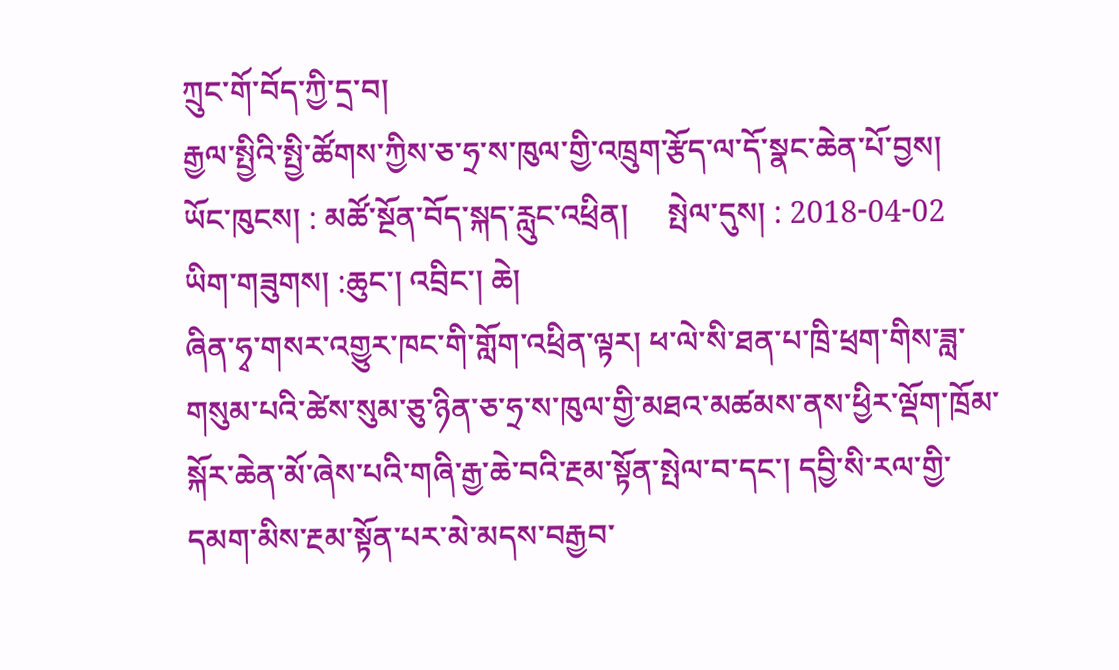ཀྲུང་གོ་བོད་ཀྱི་དྲ་བ།
རྒྱལ་སྤྱིའི་སྤྱི་ཚོགས་ཀྱིས་ཅ་ཧྲ་ས་ཁུལ་གྱི་འཁྲུག་རྩོད་ལ་དོ་སྣང་ཆེན་པོ་བྱས།
ཡོང་ཁུངས། : མཚོ་སྔོན་བོད་སྐད་རླུང་འཕྲིན།     སྤེལ་དུས། : 2018-04-02
ཡིག་གཟུགས། :ཆུང་། འབྲིང་། ཆེ།
ཞིན་ཧྭ་གསར་འགྱུར་ཁང་གི་གློག་འཕྲིན་ལྟར། ཕ་ལེ་སི་ཐན་པ་ཁྲི་ཕྲག་གིས་ཟླ་གསུམ་པའི་ཚེས་སུམ་ཅུ་ཉིན་ཅ་ཧྲ་ས་ཁུལ་གྱི་མཐའ་མཚམས་ནས་ཕྱིར་ལྡོག་ཁྲོམ་སྐོར་ཆེན་མོ་ཞེས་པའི་གཞི་རྒྱ་ཆེ་བའི་རྔམ་སྟོན་སྤེལ་བ་དང་། དབྱི་སི་རལ་གྱི་དམག་མིས་རྔམ་སྟོན་པར་མེ་མདས་བརྒྱབ་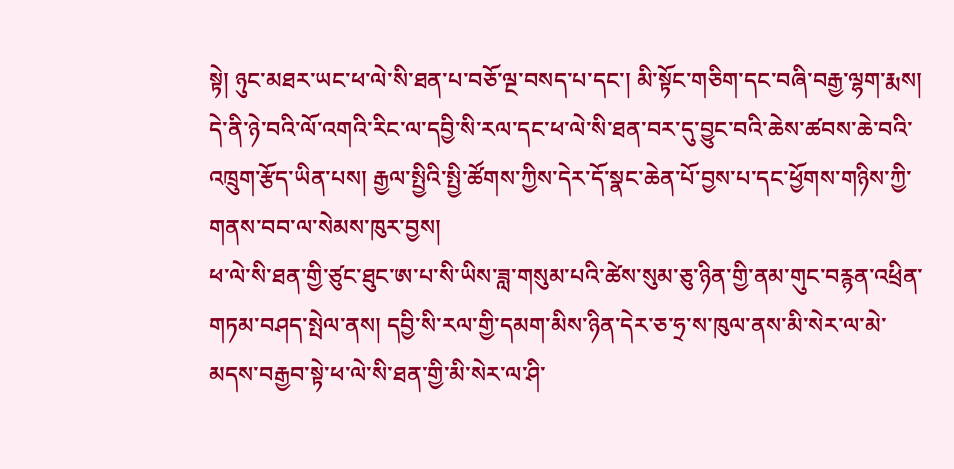སྟེ། ཉུང་མཐར་ཡང་ཕ་ལེ་སི་ཐན་པ་བཅོ་ལྔ་བསད་པ་དང་། མི་སྟོང་གཅིག་དང་བཞི་བརྒྱ་ལྷག་རྨས། དེ་ནི་ཉེ་བའི་ལོ་འགའི་རིང་ལ་དབྱི་སི་རལ་དང་ཕ་ལེ་སི་ཐན་བར་དུ་བྱུང་བའི་ཆེས་ཚབས་ཆེ་བའི་འཁྲུག་རྩོད་ཡིན་པས། རྒྱལ་སྤྱིའི་སྤྱི་ཚོགས་ཀྱིས་དེར་དོ་སྣང་ཆེན་པོ་བྱས་པ་དང་ཕྱོགས་གཉིས་ཀྱི་གནས་བབ་ལ་སེམས་ཁུར་བྱས།
ཕ་ལེ་སི་ཐན་གྱི་ཙུང་ཐུང་ཨ་པ་སི་ཡིས་ཟླ་གསུམ་པའི་ཚེས་སུམ་ཅུ་ཉིན་གྱི་ནམ་གུང་བརྙན་འཕྲིན་གཏམ་བཤད་སྤེལ་ནས། དབྱི་སི་རལ་གྱི་དམག་མིས་ཉིན་དེར་ཅ་ཧྲ་ས་ཁུལ་ནས་མི་སེར་ལ་མེ་མདས་བརྒྱབ་སྟེ་ཕ་ལེ་སི་ཐན་གྱི་མི་སེར་ལ་ཤི་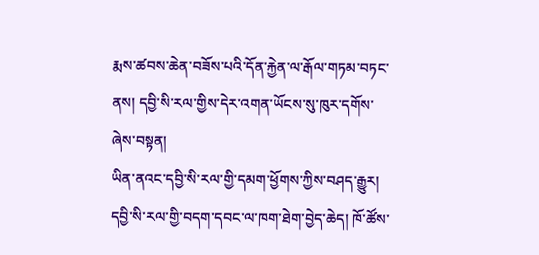རྨས་ཚབས་ཆེན་བཟོས་པའི་དོན་རྐྱེན་ལ་རྒོལ་གཏམ་བཏང་ནས། དབྱི་སི་རལ་གྱིས་དེར་འགན་ཡོངས་སུ་ཁུར་དགོས་ཞེས་བསྟན།
ཡིན་ནའང་དབྱི་སི་རལ་གྱི་དམག་ཕྱོགས་ཀྱིས་བཤད་རྒྱུར། དབྱི་སི་རལ་གྱི་བདག་དབང་ལ་ཁག་ཐེག་བྱེད་ཆེད། ཁོ་ཚོས་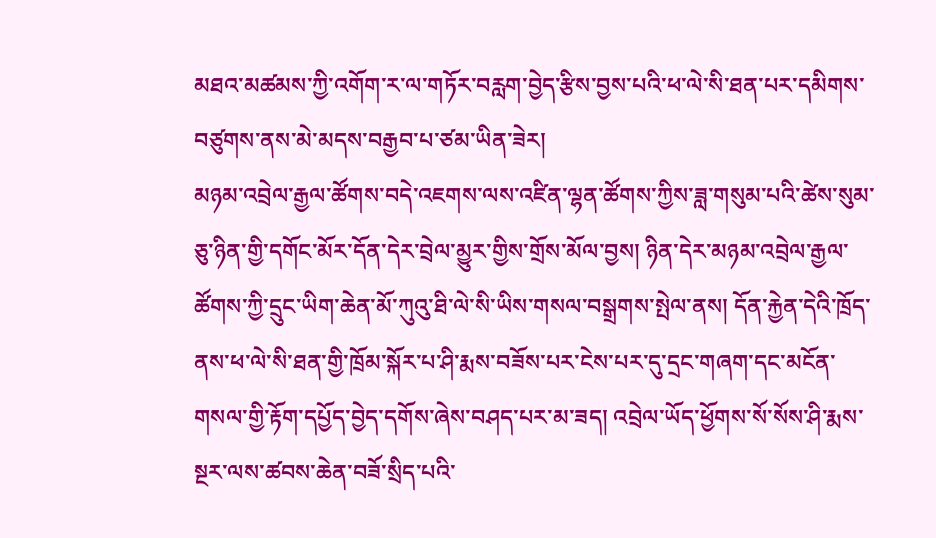མཐའ་མཚམས་ཀྱི་འགོག་ར་ལ་གཏོར་བརླག་བྱེད་རྩིས་བྱས་པའི་ཕ་ལེ་སི་ཐན་པར་དམིགས་བཙུགས་ནས་མེ་མདས་བརྒྱབ་པ་ཙམ་ཡིན་ཟེར།
མཉམ་འབྲེལ་རྒྱལ་ཚོགས་བདེ་འཇགས་ལས་འཛིན་ལྷན་ཚོགས་ཀྱིས་ཟླ་གསུམ་པའི་ཚེས་སུམ་ཅུ་ཉིན་གྱི་དགོང་མོར་དོན་དེར་བྲེལ་མྱུར་གྱིས་གྲོས་མོལ་བྱས། ཉིན་དེར་མཉམ་འབྲེལ་རྒྱལ་ཚོགས་ཀྱི་དྲུང་ཡིག་ཆེན་མོ་ཀུའུ་ཐི་ལེ་སི་ཡིས་གསལ་བསྒྲགས་སྤེལ་ནས། དོན་རྐྱེན་དེའི་ཁྲོད་ནས་ཕ་ལེ་སི་ཐན་གྱི་ཁྲོམ་སྐོར་པ་ཤི་རྨས་བཟོས་པར་ངེས་པར་དུ་དྲང་གཞག་དང་མངོན་གསལ་གྱི་རྟོག་དཔྱོད་བྱེད་དགོས་ཞེས་བཤད་པར་མ་ཟད། འབྲེལ་ཡོད་ཕྱོགས་སོ་སོས་ཤི་རྨས་སྔར་ལས་ཚབས་ཆེན་བཟོ་སྲིད་པའི་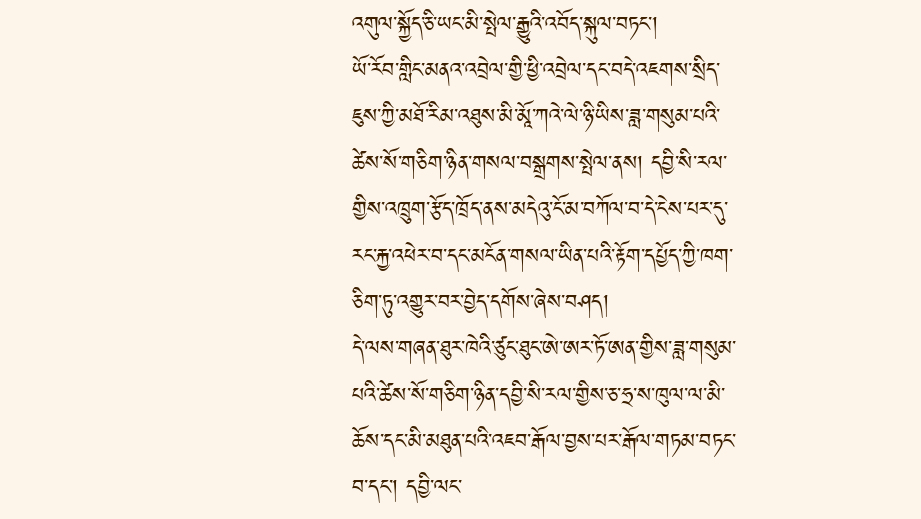འགུལ་སྐྱོད་ཅི་ཡང་མི་སྤེལ་རྒྱུའི་འབོད་སྐུལ་བཏང་།
ཡོ་རོབ་གླིང་མནའ་འབྲེལ་གྱི་ཕྱི་འབྲེལ་དང་བདེ་འཇགས་སྲིད་ཇུས་ཀྱི་མཐོ་རིམ་འཐུས་མི་མཱོ་ཀའེ་ལེ་ཉི་ཡིས་ཟླ་གསུམ་པའི་ཚེས་སོ་གཅིག་ཉིན་གསལ་བསྒྲགས་སྤེལ་ནས། དབྱི་སི་རལ་གྱིས་འཁྲུག་རྩོད་ཁྲོད་ནས་མདེའུ་ངོ་མ་བཀོལ་བ་དེ་ངེས་པར་དུ་རང་རྐྱ་འཕེར་བ་དང་མངོན་གསལ་ཡིན་པའི་རྟོག་དཔྱོད་ཀྱི་ཁག་ཅིག་ཏུ་འགྱུར་བར་བྱེད་དགོས་ཞེས་བཤད།
དེ་ལས་གཞན་ཐུར་ཁེའི་ཙུང་ཐུང་ཨེ་ཨར་ཏོ་ཨན་གྱིས་ཟླ་གསུམ་པའི་ཚེས་སོ་གཅིག་ཉིན་དབྱི་སི་རལ་གྱིས་ཅ་ཧྲ་ས་ཁུལ་ལ་མི་ཆོས་དང་མི་མཐུན་པའི་འཇབ་རྒོལ་བྱས་པར་རྒོལ་གཏམ་བཏང་བ་དང་། དབྱི་ལང་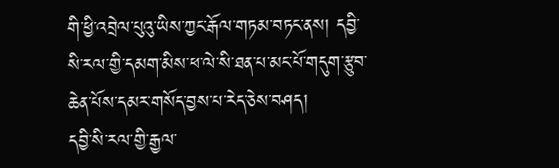གི་ཕྱི་འབྲེལ་པུའུ་ཡིས་ཀྱང་རྒོལ་གཏམ་བཏང་ནས། དབྱི་སི་རལ་གྱི་དམག་མིས་ཕ་ལེ་སི་ཐན་པ་མང་པོ་གདུག་རྩུབ་ཆེན་པོས་དམར་གསོད་བྱས་པ་རེད་ཅེས་བཤད།
དབྱི་སི་རལ་གྱི་རྒྱལ་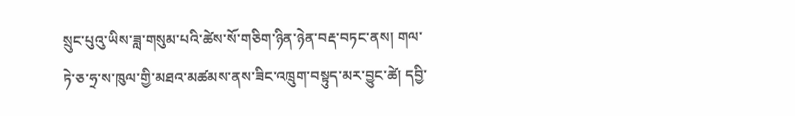སྲུང་པུའུ་ཡིས་ཟླ་གསུམ་པའི་ཚེས་སོ་གཅིག་ཉིན་ཉེན་བརྡ་བཏང་ནས། གལ་ཏེ་ཅ་ཧྲ་ས་ཁུལ་གྱི་མཐའ་མཚམས་ནས་ཟིང་འཁྲུག་བསྟུད་མར་བྱུང་ཚེ། དབྱི་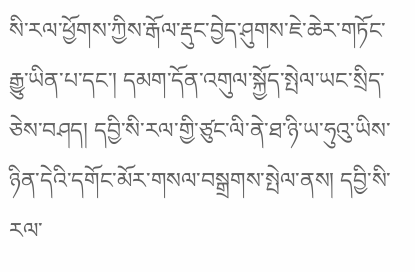སི་རལ་ཕྱོགས་ཀྱིས་རྒོལ་རྡུང་བྱེད་ཤུགས་ཇེ་ཆེར་གཏོང་རྒྱུ་ཡིན་པ་དང་། དམག་དོན་འགུལ་སྐྱོད་སྤེལ་ཡང་སྲིད་ཅེས་བཤད། དབྱི་སི་རལ་གྱི་ཙུང་ལི་ནེ་ཐ་ཉི་ཡ་ཧུའུ་ཡིས་ཉིན་དེའི་དགོང་མོར་གསལ་བསྒྲགས་སྤེལ་ནས། དབྱི་སི་རལ་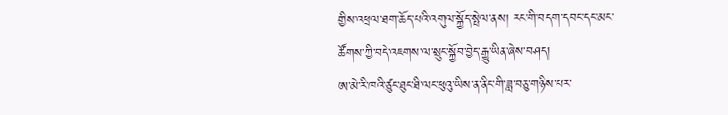གྱིས་འཕྲལ་ཐག་ཆོད་པའི་འགུལ་སྐྱོད་སྤེལ་ནས། རང་གི་བདག་དབང་དང་མང་ཚོགས་ཀྱི་བདེ་འཇགས་ལ་སྲུང་སྐྱོབ་བྱེད་རྒྱུ་ཡིན་ཞེས་བཤད།
ཨ་མེ་རི་ཁའི་ཙུང་ཐུང་ཐི་ལང་ཕུའུ་ཡིས་ན་ནིང་གི་ཟླ་བཅུ་གཉིས་པར་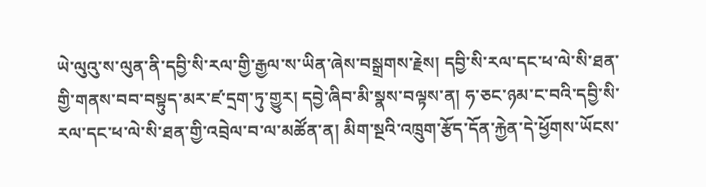ཡེ་ལུའུ་ས་ལུན་ནི་དབྱི་སི་རལ་གྱི་རྒྱལ་ས་ཡིན་ཞེས་བསྒྲགས་རྗེས། དབྱི་སི་རལ་དང་ཕ་ལེ་སི་ཐན་གྱི་གནས་བབ་བསྟུད་མར་ཛ་དྲག་ཏུ་གྱུར། དབྱེ་ཞིབ་མི་སྣས་བལྟས་ན། ཧ་ཅང་ཉམ་ང་བའི་དབྱི་སི་རལ་དང་ཕ་ལེ་སི་ཐན་གྱི་འབྲེལ་བ་ལ་མཚོན་ན། མིག་སྔའི་འཁྲུག་རྩོད་དོན་རྐྱེན་དེ་ཕྱོགས་ཡོངས་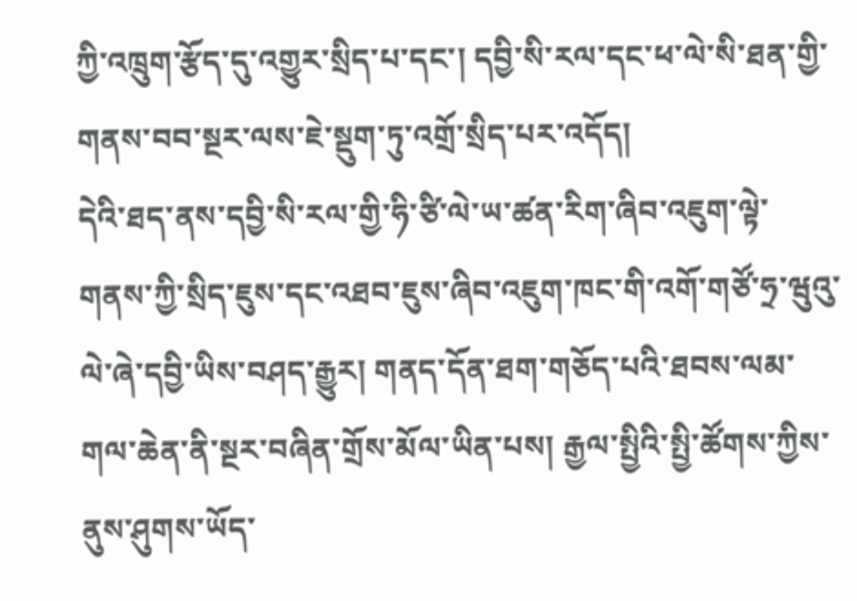ཀྱི་འཁྲུག་རྩོད་དུ་འགྱུར་སྲིད་པ་དང་། དབྱི་སི་རལ་དང་ཕ་ལེ་སི་ཐན་གྱི་གནས་བབ་སྔར་ལས་ཇེ་སྡུག་ཏུ་འགྲོ་སྲིད་པར་འདོད།
དེའི་ཐད་ནས་དབྱི་སི་རལ་གྱི་ཧི་ཙི་ལེ་ཡ་ཚན་རིག་ཞིབ་འཇུག་ལྟེ་གནས་ཀྱི་སྲིད་ཇུས་དང་འཐབ་ཇུས་ཞིབ་འཇུག་ཁང་གི་འགོ་གཙོ་ཧྲ་ཝུའུ་ལེ་ཞེ་དབྱི་ཡིས་བཤད་རྒྱུར། གནད་དོན་ཐག་གཅོད་པའི་ཐབས་ལམ་གལ་ཆེན་ནི་སྔར་བཞིན་གྲོས་མོལ་ཡིན་པས། རྒྱལ་སྤྱིའི་སྤྱི་ཚོགས་ཀྱིས་ནུས་ཤུགས་ཡོད་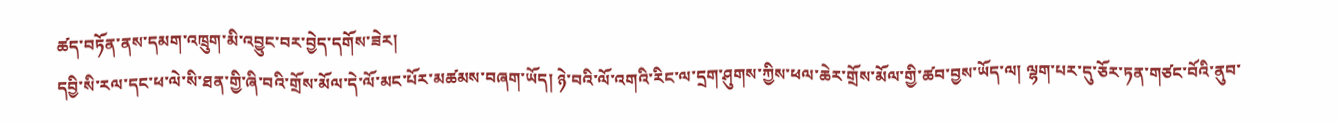ཚད་བཏོན་ནས་དམག་འཁྲུག་མི་འབྱུང་བར་བྱེད་དགོས་ཟེར།
དབྱི་སི་རལ་དང་ཕ་ལེ་སི་ཐན་གྱི་ཞི་བའི་གྲོས་མོལ་དེ་ལོ་མང་པོར་མཚམས་བཞག་ཡོད། ཉེ་བའི་ལོ་འགའི་རིང་ལ་དྲག་ཤུགས་ཀྱིས་ཕལ་ཆེར་གྲོས་མོལ་གྱི་ཚབ་བྱས་ཡོད་ལ། ལྷག་པར་དུ་ཅོར་ཏན་གཙང་བོའི་ནུབ་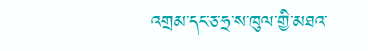འགྲམ་དང་ཅ་ཧྲ་ས་ཁུལ་གྱི་མཐའ་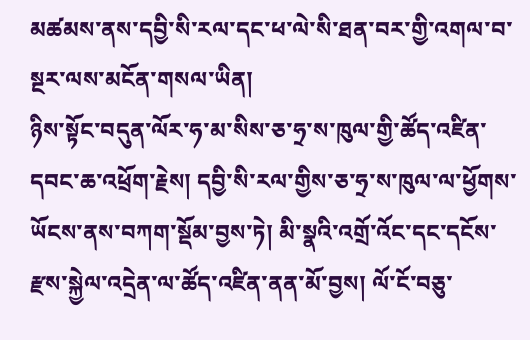མཚམས་ནས་དབྱི་སི་རལ་དང་ཕ་ལེ་སི་ཐན་བར་གྱི་འགལ་བ་སྔར་ལས་མངོན་གསལ་ཡིན།
ཉིས་སྟོང་བདུན་ལོར་ཧ་མ་སིས་ཅ་ཧྲ་ས་ཁུལ་གྱི་ཚོད་འཛིན་དབང་ཆ་འཕྲོག་རྗེས། དབྱི་སི་རལ་གྱིས་ཅ་ཧྲ་ས་ཁུལ་ལ་ཕྱོགས་ཡོངས་ནས་བཀག་སྡོམ་བྱས་ཏེ། མི་སྣའི་འགྲོ་འོང་དང་དངོས་རྫས་སྐྱེལ་འདྲེན་ལ་ཚོད་འཛིན་ནན་མོ་བྱས། ལོ་ངོ་བཅུ་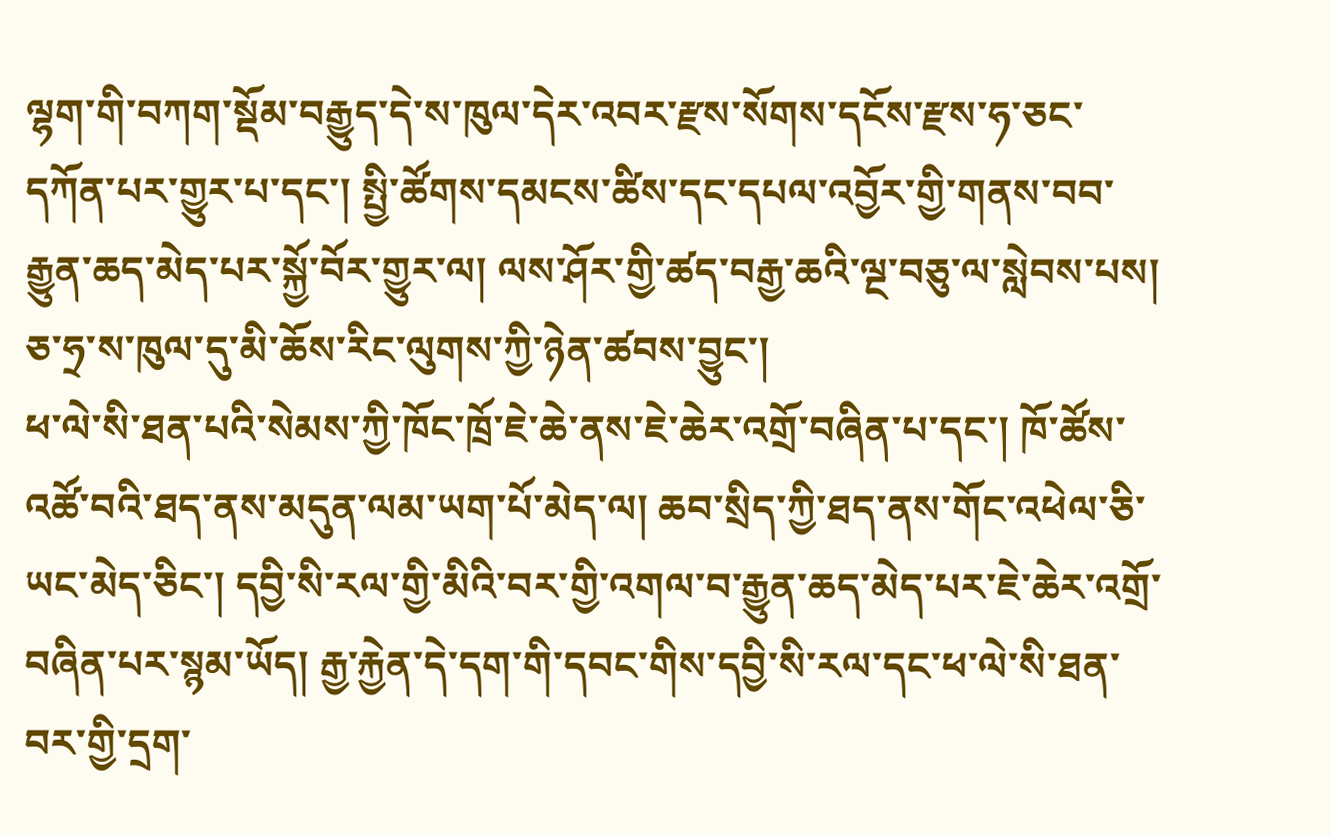ལྷག་གི་བཀག་སྡོམ་བརྒྱུད་དེ་ས་ཁུལ་དེར་འབར་རྫས་སོགས་དངོས་རྫས་ཧ་ཅང་དཀོན་པར་གྱུར་པ་དང་། སྤྱི་ཚོགས་དམངས་ཚིས་དང་དཔལ་འབྱོར་གྱི་གནས་བབ་རྒྱུན་ཆད་མེད་པར་སྐྱོ་བོར་གྱུར་ལ། ལས་ཤོར་གྱི་ཚད་བརྒྱ་ཆའི་ལྔ་བཅུ་ལ་སླེབས་པས། ཅ་ཧྲ་ས་ཁུལ་དུ་མི་ཆོས་རིང་ལུགས་ཀྱི་ཉེན་ཚབས་བྱུང་།
ཕ་ལེ་སི་ཐན་པའི་སེམས་ཀྱི་ཁོང་ཁྲོ་ཇེ་ཆེ་ནས་ཇེ་ཆེར་འགྲོ་བཞིན་པ་དང་། ཁོ་ཚོས་འཚོ་བའི་ཐད་ནས་མདུན་ལམ་ཡག་པོ་མེད་ལ། ཆབ་སྲིད་ཀྱི་ཐད་ནས་གོང་འཕེལ་ཅི་ཡང་མེད་ཅིང་། དབྱི་སི་རལ་གྱི་མིའི་བར་གྱི་འགལ་བ་རྒྱུན་ཆད་མེད་པར་ཇེ་ཆེར་འགྲོ་བཞིན་པར་སྙམ་ཡོད། རྒྱ་རྐྱེན་དེ་དག་གི་དབང་གིས་དབྱི་སི་རལ་དང་ཕ་ལེ་སི་ཐན་བར་གྱི་དྲག་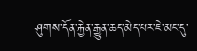ཤུགས་དོན་རྐྱེན་རྒྱུན་ཆད་མེད་པར་ཇེ་མང་དུ་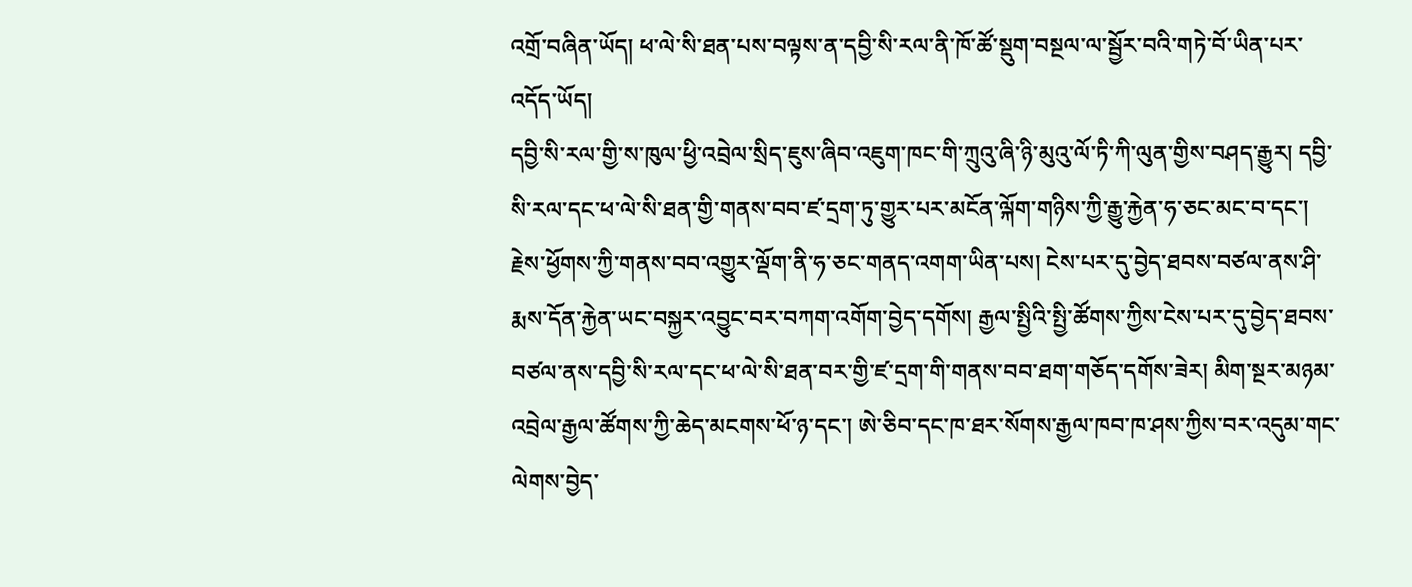འགྲོ་བཞིན་ཡོད། ཕ་ལེ་སི་ཐན་པས་བལྟས་ན་དབྱི་སི་རལ་ནི་ཁོ་ཚོ་སྡུག་བསྔལ་ལ་སྦྱོར་བའི་གཏེ་བོ་ཡིན་པར་འདོད་ཡོད།
དབྱི་སི་རལ་གྱི་ས་ཁུལ་ཕྱི་འབྲེལ་སྲིད་ཇུས་ཞིབ་འཇུག་ཁང་གི་ཀྲུའུ་ཞི་ཉི་མུའུ་ལོ་ཏི་ཀི་ལུན་གྱིས་བཤད་རྒྱུར། དབྱི་སི་རལ་དང་ཕ་ལེ་སི་ཐན་གྱི་གནས་བབ་ཛ་དྲག་ཏུ་གྱུར་པར་མངོན་ལྐོག་གཉིས་ཀྱི་རྒྱུ་རྐྱེན་ཧ་ཅང་མང་བ་དང་། རྗེས་ཕྱོགས་ཀྱི་གནས་བབ་འགྱུར་ལྡོག་ནི་ཧ་ཅང་གནད་འགག་ཡིན་པས། ངེས་པར་དུ་བྱེད་ཐབས་བཙལ་ནས་ཤི་རྨས་དོན་རྐྱེན་ཡང་བསྐྱར་འབྱུང་བར་བཀག་འགོག་བྱེད་དགོས། རྒྱལ་སྤྱིའི་སྤྱི་ཚོགས་ཀྱིས་ངེས་པར་དུ་བྱེད་ཐབས་བཙལ་ནས་དབྱི་སི་རལ་དང་ཕ་ལེ་སི་ཐན་བར་གྱི་ཛ་དྲག་གི་གནས་བབ་ཐག་གཅོད་དགོས་ཟེར། མིག་སྔར་མཉམ་འབྲེལ་རྒྱལ་ཚོགས་ཀྱི་ཆེད་མངགས་ཕོ་ཉ་དང་། ཨེ་ཅིབ་དང་ཁ་ཐར་སོགས་རྒྱལ་ཁབ་ཁ་ཤས་ཀྱིས་བར་འདུམ་གང་ལེགས་བྱེད་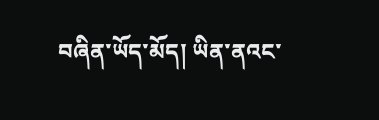བཞིན་ཡོད་མོད། ཡིན་ནའང་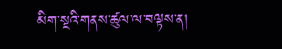མིག་སྔའི་གནས་ཚུལ་ལ་བལྟས་ན།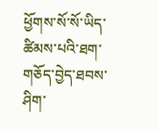ཕྱོགས་སོ་སོ་ཡིད་ཚིམས་པའི་ཐག་གཅོད་བྱེད་ཐབས་ཤིག་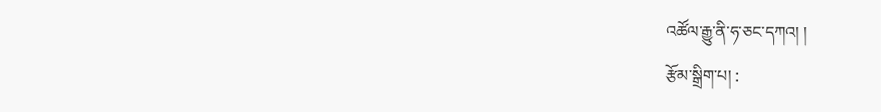འཚོལ་རྒྱུ་ནི་ཧ་ཅང་དཀའ། །
རྩོམ་སྒྲིག་པ། :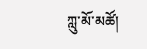ཀླུ་མོ་མཚོ།